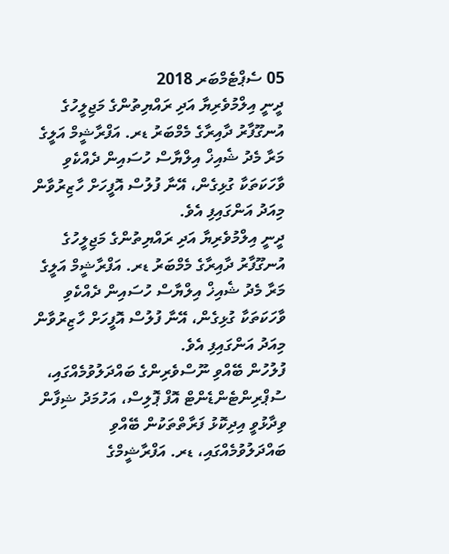05 ސެޕްޓެމްބަރ 2018
ދީނީ އިލްމުވެރިޔާ އަދި ރައްޔިތުންގެ މަޖިލީހުގެ އުނގޫފާރު ދާއިރާގެ މެމްބަރު ޑރ. އަފްރާޝީމް އަލީގެ މަރާ މެދު ޝެއިޚް އިލްޔާސް ހުސައިން ދެއްކެވި ވާހަކަތަކާ ގުޅިގެން، އޭނާ ފުލުސް އޮފީހަށް ހާޒިރުވާން މިއަދު އަންގައިފި އެވެ.
ދީނީ އިލްމުވެރިޔާ އަދި ރައްޔިތުންގެ މަޖިލީހުގެ އުނގޫފާރު ދާއިރާގެ މެމްބަރު ޑރ. އަފްރާޝީމް އަލީގެ މަރާ މެދު ޝެއިޚް އިލްޔާސް ހުސައިން ދެއްކެވި ވާހަކަތަކާ ގުޅިގެން، އޭނާ ފުލުސް އޮފީހަށް ހާޒިރުވާން މިއަދު އަންގައިފި އެވެ.
ފުލުހުން ބޭއްވި ނޫސްވެރިންގެ ބައްދަލުވުމެއްގައި، ސުޕްރިންޓެންޑެންޓް އޮފް ޕޮލިސް، އަހުމަދު ޝިފާން ވިދާޅުވީ އިދިކޮޅު ފަރާތްތަކުން ބޭއްވި ބައްދަލުވުމެއްގައި، ޑރ. އަފްރާޝީމްގެ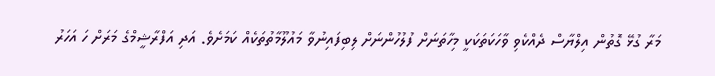މަރާ ގުޅޭ ގޮތުން އިލްޔާސް ދެއްކެވި ވާހަކަތަކަކީ މިހާތަނަށް ފުލުހުންނަށް ލިބިފައިނުވާ މައުލޫމާތުތަކެއް ކަމަށެވެ. އަދި އަފްރާޝީމްގެ މަރަށް ހަ އަހަރު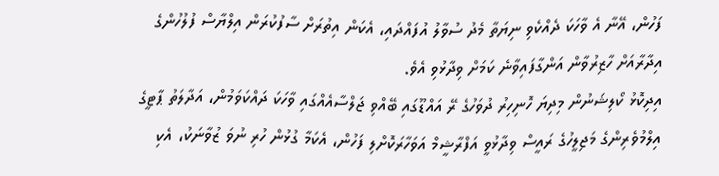ފަހުން، އޭނާ އެ ވާހަކަ ދެއްކެވި ނިޔަތާ މެދު ސުވާލު އުފައްދައި، އެކަން އިތުރަށް ސާފުކުރަން އިލްޔާސް ފުލުހުންގެ އިދާރާއަށް ހާޒިރުވާން އަންގާފައިވާނެ ކަމަށް ވިދާޅުވި އެވެ.
އިދިކޮޅު ކޯލިޝަނުން މިދިޔަ ހޮނިހިރު ދުވަހުގެ ރޭ އައްޑޫގައި ބޭއްވި ޖަލްސާއެއްގައި ވާހަކަ ދައްކަވަމުން، އަދާލަތު ޕާޓީގެ އިލްމުވެރިންގެ މަޖިލީހުގެ ރައީސް ވިދާޅުވީ އަފްރާޝީމް އަވަހާރަކޮށްލި ފަހުން، އެކަމާ ގުޅުން ހުރި ނުވަ ޒުވާނަކު، އެކި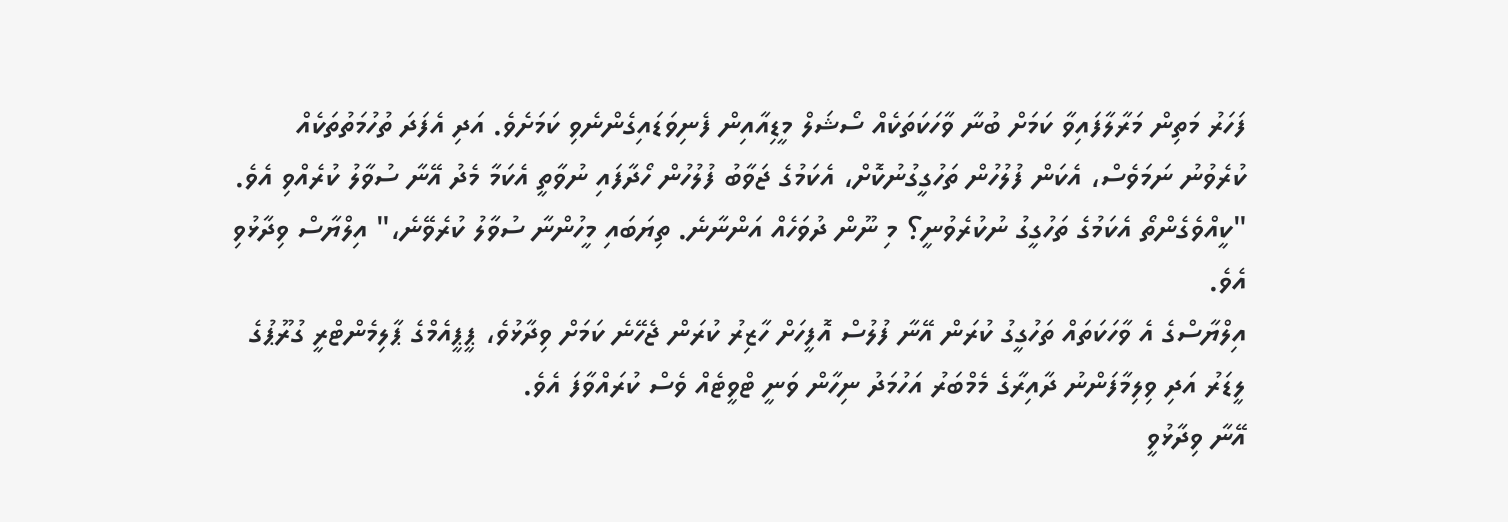ފަހަރު މަތިން މަރާލާފައިވާ ކަމަށް ބުނާ ވާހަކަތަކެއް ސޯޝަލް މީޑިއާއިން ފެނިވަޑައިގެންނެވި ކަމަށެވެ. އަދި އެފަދަ ތުހުމަތުތަކެއް ކުރެވުނު ނަމަވެސް، އެކަން ފުލުހުން ތަހުގީގުނުކޮށް، އެކަމުގެ ޖަވާބު ފުލުހުން ހޯދާފައި ނުވާތީ އެކަމާ މެދު އޭނާ ސުވާލު ކުރެއްވި އެވެ.
"ކީއްވެގެންތޯ އެކަމުގެ ތަހުގީގު ނުކުރެވުނީ؟ މި ނޫން ދުވަހެއް އަންނާނެ. ތިޔަބައި މީހުންނާ ސުވާލު ކުރެވޭނެ،" އިލްޔާސް ވިދާޅުވި އެވެ.
އިލްޔާސްގެ އެ ވާހަކަތައް ތަހުގީގު ކުރަން އޭނާ ފުލުސް އޮފީހަށް ހާޒިރު ކުރަން ޖެހޭނެ ކަމަށް ވިދާޅުވެ، ޕީޕީއެމްގެ ޕާލިމެންޓްރީ ގުރޫޕުގެ ލީޑަރު އަދި ވިލިމާފަންނު ދާއިރާގެ މެމްބަރު އަހުމަދު ނިހާން ވަނީ ޓްވީޓެއް ވެސް ކުރައްވާފަ އެވެ.
އޭނާ ވިދާޅުވީ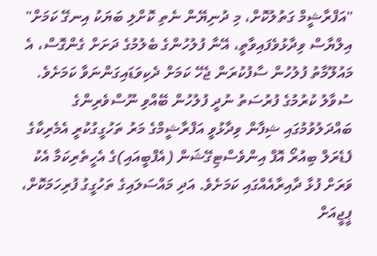"އަފްރާޝީމް ގަތުލުކޮށް، މި ދުނިޔޭން ނެތި ކޮށްލި ބަޔަކު އިނގޭ ކަމަށް" އިލްޔާސް ވިދާޅުވެފައިވާތީ، އޭނާ ފުލުހުންގެ ބެލުމުގެ ދަށަށް ގެންގޮސް، އެ މައުލޫމާތު ފުލުހުން ސާފުކުރަން ޖެހޭ ކަމަށް ދެކިވަޑައިގަންނަވާ ކަމަށެވެ.
ސުވާލު ކުރުމުގެ ފުރުސަތު ނުދީ ފުލުހުން ބޭއްވި ނޫސްވެރިންގެ ބައްދަލުވުމުގައި ޝިފާން ވިދާޅުވީ އަފްރާޝީމްގެ މަރު ތަހުގީގުކުރީ އެމެރިކާގެ ފެޑެރަލް ބިއުރޯ އޮފް އިންވެސްޓިގޭޝަން (އެފްބީއައި)ގެ އެހީތެރިކަމާ އެކު ވަރަށް ފުޅާ ދާއިރާއެއްގައި ކަމަށެވެ. އަދި މައްސަލައިގެ ތަހުގީގު ފުރިހަމަކޮށް، ޕީޖީއަށް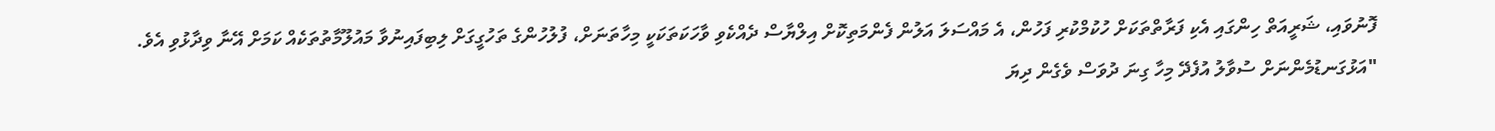ފޮނުވައި، ޝަރީއަތް ހިންގައި އެކި ފަރާތްތަކަށް ހުކުމްކުރި ފަހުން، އެ މައްސަލަ އަލުން ފެންމަތިކޮށް އިލްޔާސް ދެއްކެވި ވާހަކަތަކަކީ މިހާތަނަށް، ފުލުހުންގެ ތަހުގީގަށް ލިބިފައިނުވާ މައުލޫމާތުތަކެއް ކަމަށް އޭނާ ވިދާޅުވި އެވެ.
"އަޅުގަނޑުމެންނަށް ސުވާލު އުފެދޭ މިހާ ގިނަ ދުވަސް ވެގެން ދިޔަ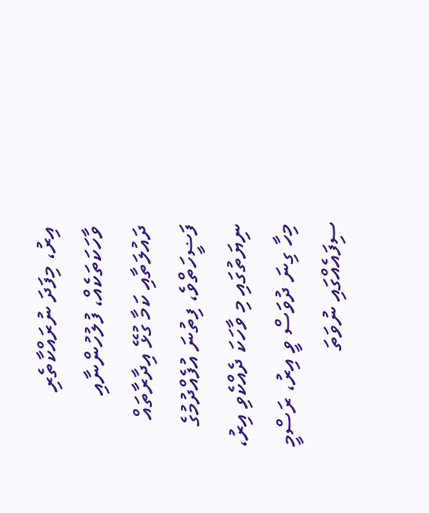އިރު، މިފަދަ ނުރައްކާތެރި ވާހަކަތަކެއް، ފުލުހުންނާއި ދައުލަތާއި ކަމާ ގުޅޭ އިދާރާތައް ފަޟީހަތްވެ، ފިތުނަ އުފެއްދުމުގެ ނިޔަތުގައި މި ވާހަކަ ދެއްކެވި އިރު، މިހާ ގިނަ ދުވަސް ވީ އިރު، ރަސްމީ ސިފައެއްގައި ނުވަތަ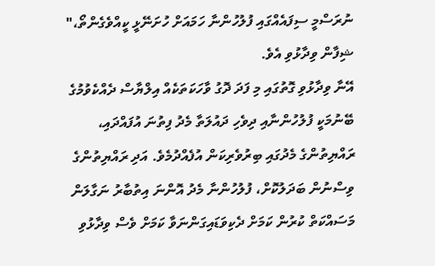ނުރަސްމީ ސިފައެއްގައި ފުލުހުންނާ ހަމައަށް ހުށަނޭޅީ ކީއްވެގެންތޯ،" ޝިފާން ވިދާޅުވި އެވެ.
އޭނާ ވިދާޅުވި ގޮތުގައި މި ފަދަ ދޮގު ވާހަކަތަކެއް އިލްޔާސް ދެއްކެވުމުގެ ބޭނުމަކީ ފުލުހުންނާއި ދިވެހި ދައުލަތާ މެދު ފިތުނަ އުފައްދައި، ރައްޔިތުންގެ މެދުގައި ބިރުވެރިކަން އުފެއްދުމެވެ. އަދި ރައްޔިތުންގެ ވިސްނުން ބަދަލުކޮށް، ފުލުހުންނާ މެދު އޮންނަ އިތުބާރު ނަގާލަން މަސައްކަތް ކުރުން ކަމަށް ދެކިވަޑައިގަންނަވާ ކަމަށް ވެސް ވިދާޅުވި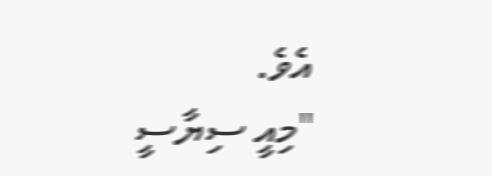އެވެ.
"މިއީ ސިޔާސީ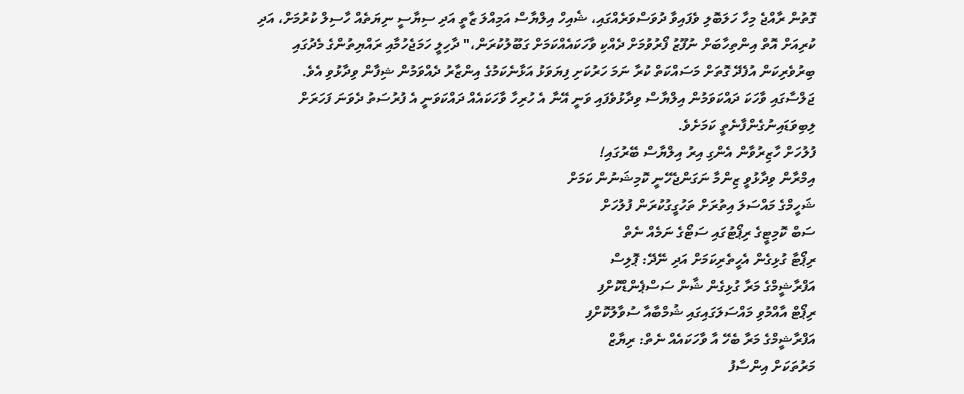ގޮތުން ރާއްޖެ މިހާ ހަލަބޮލި ވެފައިވާ ދުވަސްވަރެއްގައި، ޝެއިހް އިލްޔާސް އަމިއްލަ ޒާތީ އަދި ސިޔާސީ ނިޔަތެއް ހާސިލް ކުރުމަށް، އަދި ކުރިއަށް އޮތް އިންތިހާބަށް ނުފޫޒު ފޯރުވުމަށް ދެއްކި ވާހަކައެއްކަމަށް ގަބޫލުކުރަން،" ދާހިލީ ހަމަޖެހުމާއި ރައްޔިތުންގެ މެދުގައި ބިރުވެރިކަން އުފެދޭ ގޮތަށް މަސައްކަތް ކުރާ ނަމަ ހަރުކަށި ފިޔަވަޅު އަޅާނެކަމުގެ އިންޒާރު ދެއްވަމުން ޝިފާން ވިދާޅުވި އެވެ.
ޖަލްސާގައި ވާހަކަ ދައްކަވަމުން އިލްޔާސް ވިދާޅުވެފައި ވަނީ އޭނާ އެ ހުރިހާ ވާހަކައެއް ދައްކަވަނީ އެ ފުރުސަތު ދެވަނަ ފަހަރަށް ލިބިވަޑައިނުގެންފާނެތީ ކަމަށެވެ.
ފުލުހަށް ހާޒިރުވާން އެންގި އިރު އިލްޔާސް ބޭރުގައި!
އިމްރާން ވިދާޅުވީ ޒިންމާ ނަގަންޖެހޭނީ ކޮމިޝަނުން ކަމަށް
ޝަހީމްގެ މައްސަލަ އިތުރަށް ތަހުގީގުކުރަން ފުލުހަށް
ސަބް ކޮމިޓީގެ ރިޕޯޓުގައި ސަޓޯގެ ނަމެއް ނެތް
ރިޕޯޓާ ގުޅިގެން އެހީތެރިކަމަށް އަދި ނޭދޭ: ޕޮލިސް
އަފްރާޝީމްގެ މަރާ ގުޅިގެން ޝާން ސަސްޕެންޑްކޮށްފި
ރިޕޯޓް އާއްމުވި މައްސަލަގައިގައި ޝުމްބާއާ ސުވާލުކޮށްފި
އަފްރާޝީމްގެ މަރާ ބެހޭ އާ ވާހަކައެއް ނެތް: ރިޔާޒް
މަރުތަކަށް އިންސާފު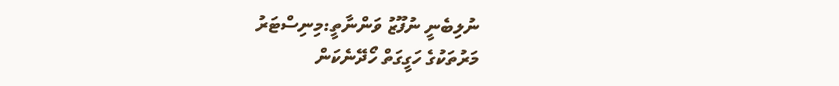ނުލިބެނީ ނުފޫޒު ވަންނާތީ:މިނިސްޓަރު
މަރުތަކުގެ ހަގީގަތް ހޯދޭނެކަން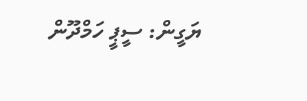ޔަގީން: ސީޕީ ހަމްދޫން